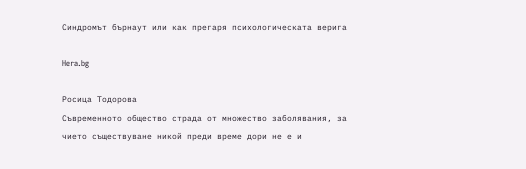Синдромът бърнаут или как прегаря психологическата верига

Hera.bg

Росица Тодорова
Съвременното общество страда от множество заболявания, за чието съществуване никой преди време дори не е и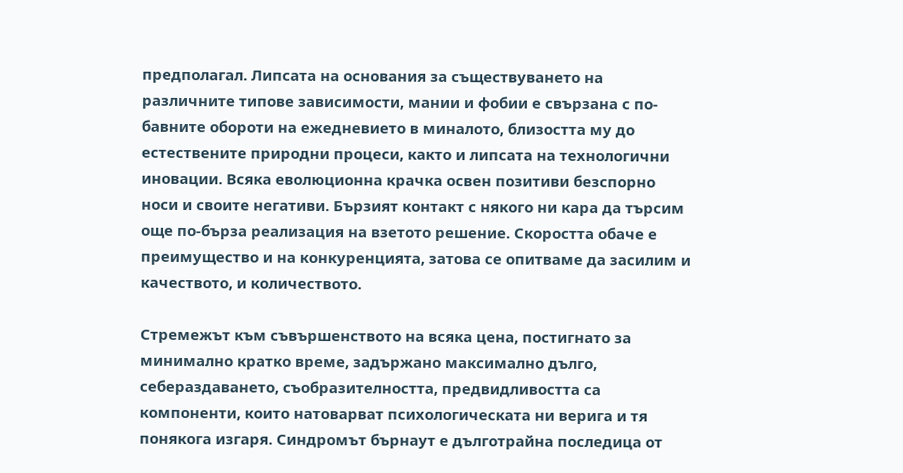предполагал. Липсата на основания за съществуването на различните типове зависимости, мании и фобии е свързана с по-бавните обороти на ежедневието в миналото, близостта му до естествените природни процеси, както и липсата на технологични иновации. Всяка еволюционна крачка освен позитиви безспорно носи и своите негативи. Бързият контакт с някого ни кара да търсим още по-бърза реализация на взетото решение. Скоростта обаче е преимущество и на конкуренцията, затова се опитваме да засилим и качеството, и количеството.

Стремежът към съвършенството на всяка цена, постигнато за минимално кратко време, задържано максимално дълго, себераздаването, съобразителността, предвидливостта са компоненти, които натоварват психологическата ни верига и тя понякога изгаря. Синдромът бърнаут е дълготрайна последица от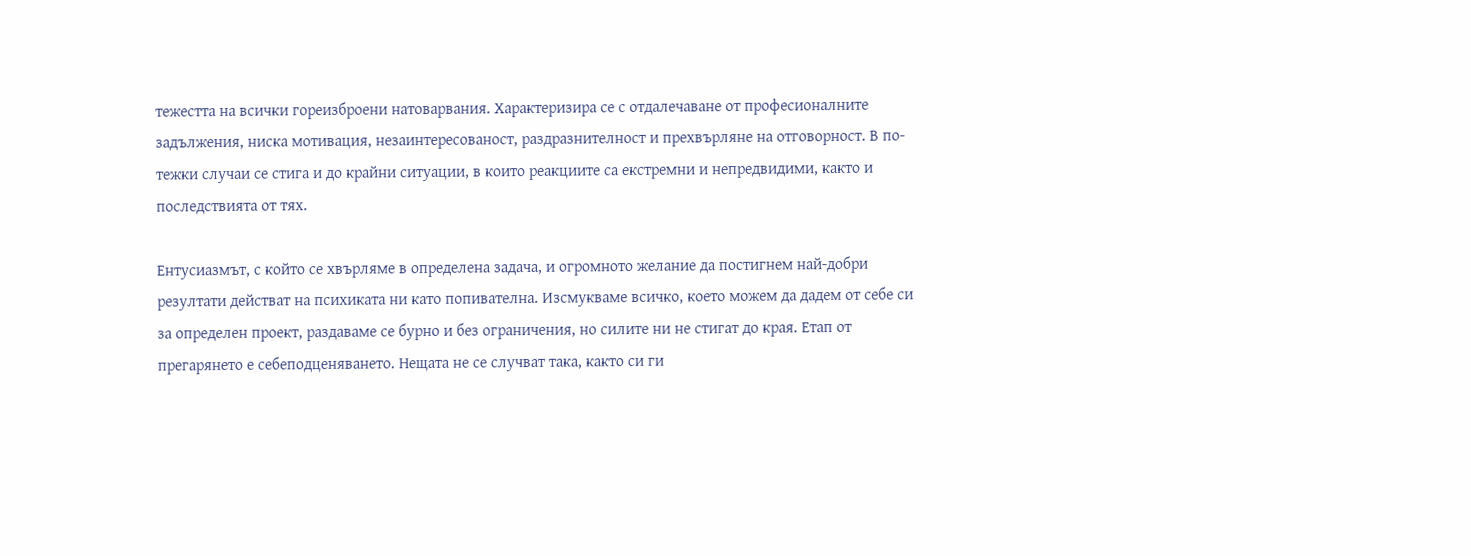тежестта на всички гореизброени натоварвания. Характеризира се с отдалечаване от професионалните задължения, ниска мотивация, незаинтересованост, раздразнителност и прехвърляне на отговорност. В по-тежки случаи се стига и до крайни ситуации, в които реакциите са екстремни и непредвидими, както и последствията от тях.

Ентусиазмът, с който се хвърляме в определена задача, и огромното желание да постигнем най-добри резултати действат на психиката ни като попивателна. Изсмукваме всичко, което можем да дадем от себе си за определен проект, раздаваме се бурно и без ограничения, но силите ни не стигат до края. Етап от прегарянето е себеподценяването. Нещата не се случват така, както си ги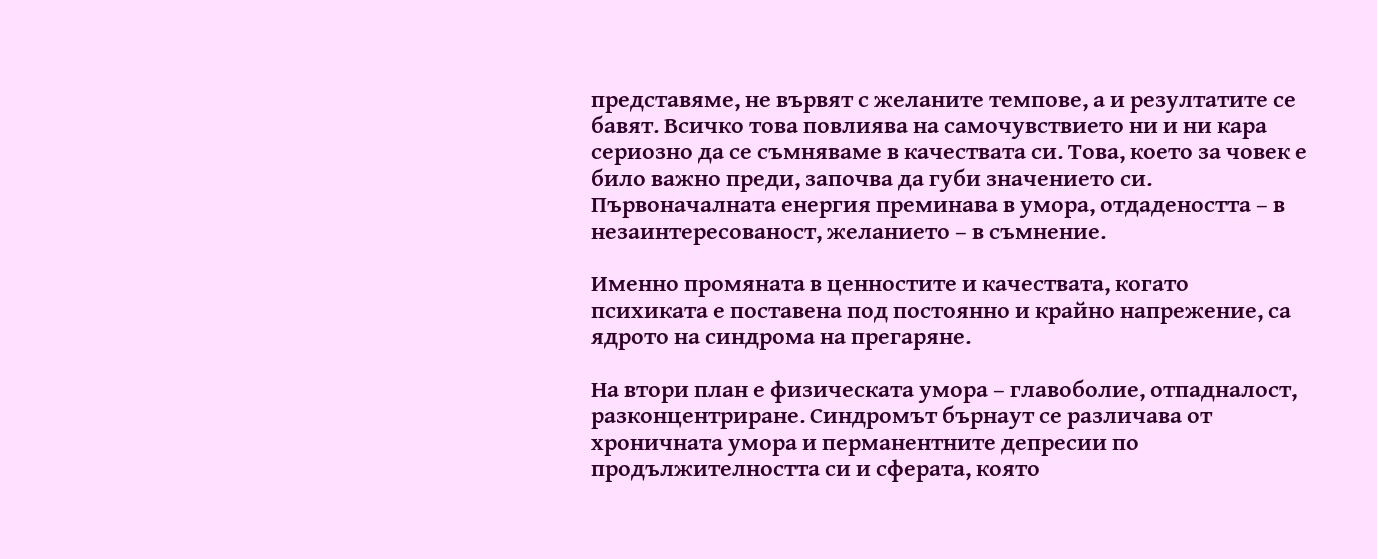представяме, не вървят с желаните темпове, а и резултатите се бавят. Всичко това повлиява на самочувствието ни и ни кара сериозно да се съмняваме в качествата си. Това, което за човек е било важно преди, започва да губи значението си. Първоначалната енергия преминава в умора, отдадеността – в незаинтересованост, желанието – в съмнение.

Именно промяната в ценностите и качествата, когато психиката е поставена под постоянно и крайно напрежение, са ядрото на синдрома на прегаряне.

На втори план е физическата умора – главоболие, отпадналост, разконцентриране. Синдромът бърнаут се различава от хроничната умора и перманентните депресии по продължителността си и сферата, която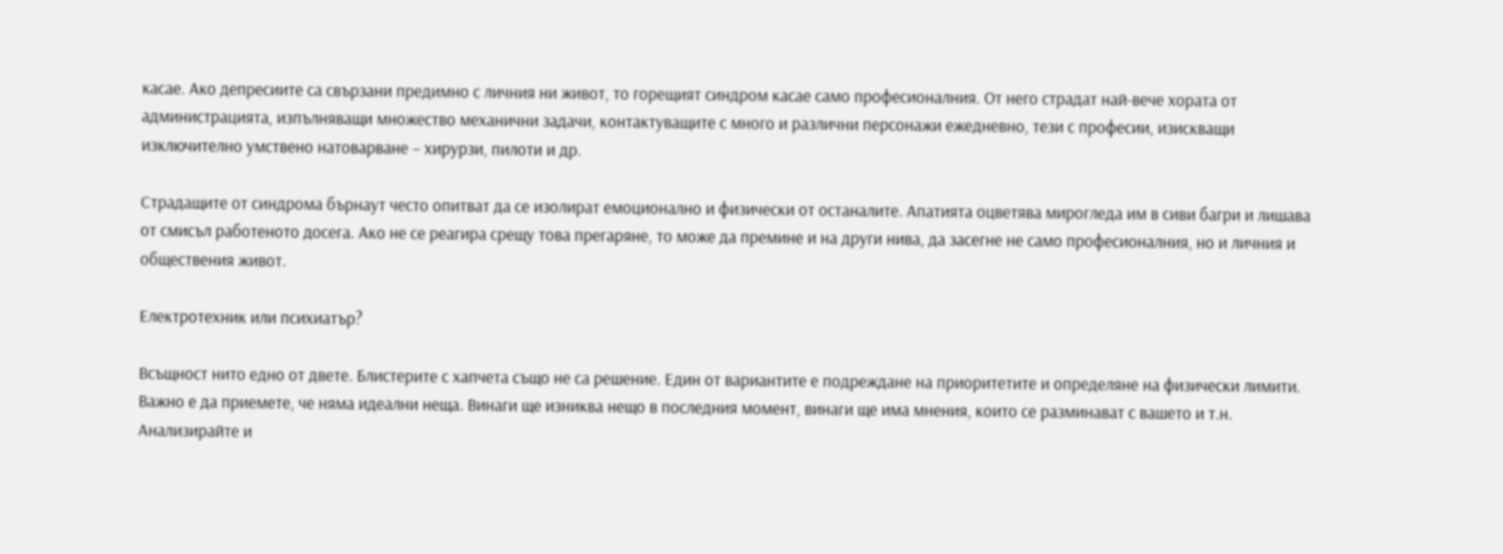касае. Ако депресиите са свързани предимно с личния ни живот, то горещият синдром касае само професионалния. От него страдат най-вече хората от администрацията, изпълняващи множество механични задачи, контактуващите с много и различни персонажи ежедневно, тези с професии, изискващи изключително умствено натоварване – хирурзи, пилоти и др.

Страдащите от синдрома бърнаут често опитват да се изолират емоционално и физически от останалите. Апатията оцветява мирогледа им в сиви багри и лишава от смисъл работеното досега. Ако не се реагира срещу това прегаряне, то може да премине и на други нива, да засегне не само професионалния, но и личния и обществения живот.

Електротехник или психиатър?

Всъщност нито едно от двете. Блистерите с хапчета също не са решение. Един от вариантите е подреждане на приоритетите и определяне на физически лимити. Важно е да приемете, че няма идеални неща. Винаги ще изниква нещо в последния момент, винаги ще има мнения, които се разминават с вашето и т.н. Анализирайте и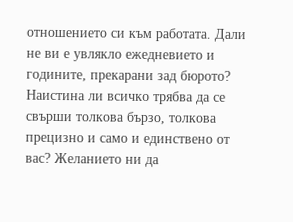отношението си към работата. Дали не ви е увлякло ежедневието и годините, прекарани зад бюрото? Наистина ли всичко трябва да се свърши толкова бързо, толкова прецизно и само и единствено от вас? Желанието ни да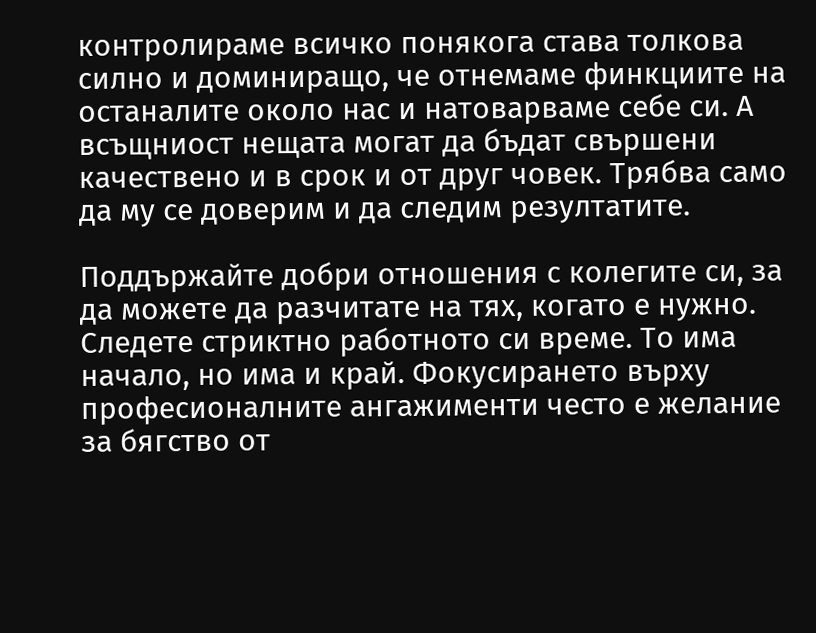контролираме всичко понякога става толкова силно и доминиращо, че отнемаме финкциите на останалите около нас и натоварваме себе си. А всъщниост нещата могат да бъдат свършени качествено и в срок и от друг човек. Трябва само да му се доверим и да следим резултатите.

Поддържайте добри отношения с колегите си, за да можете да разчитате на тях, когато е нужно. Следете стриктно работното си време. То има начало, но има и край. Фокусирането върху професионалните ангажименти често е желание за бягство от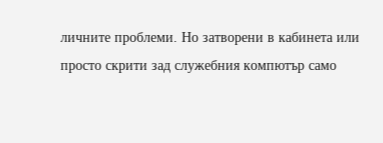личните проблеми. Но затворени в кабинета или просто скрити зад служебния компютър само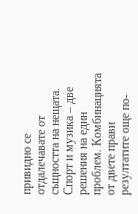привидно се отдалечавате от същността на нещата. Спорт и музика – две решения на един проблем. Комбинацията от двете прави резултатите още по-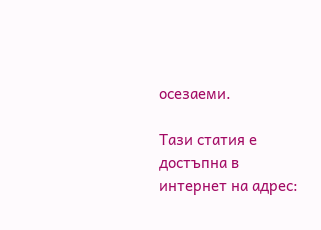осезаеми.

Tази статия е достъпна в интернет на адрес: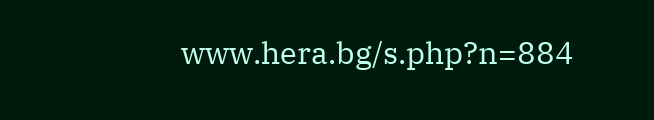www.hera.bg/s.php?n=884